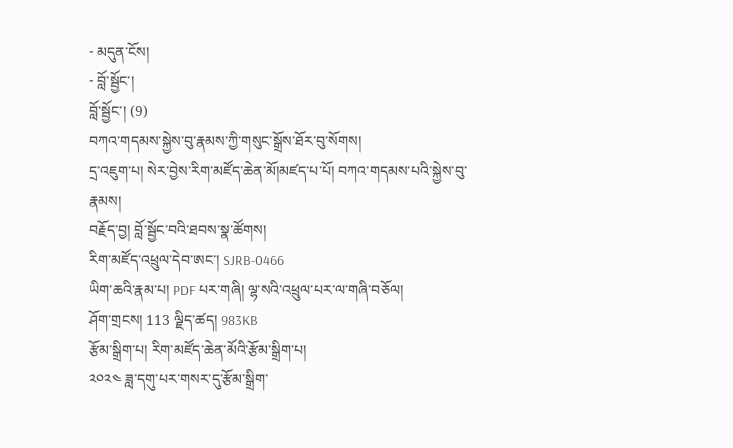- མདུན་ངོས།
- བློ་སྦྱོང་།
བློ་སྦྱོང་། (9)
བཀའ་གདམས་སྐྱེས་བུ་རྣམས་ཀྱི་གསུང་སྒྲོས་ཐོར་བུ་སོགས།
དྲ་འཇུག་པ། སེར་བྱེས་རིག་མཛོད་ཆེན་མོ།མཛད་པ་པོ། བཀའ་གདམས་པའི་སྐྱེས་བུ་རྣམས།
བརྗོད་བྱ། བློ་སྦྱོང་བའི་ཐབས་སྣ་ཚོགས།
རིག་མཛོད་འཕྲུལ་དེབ་ཨང་། SJRB-0466
ཡིག་ཆའི་རྣམ་པ། PDF པར་གཞི། ལྷ་སའི་འཕྲུལ་པར་ལ་གཞི་བཅོལ།
ཤོག་གྲངས། 113 ལྗིད་ཚད། 983KB
རྩོམ་སྒྲིག་པ། རིག་མཛོད་ཆེན་མོའི་རྩོམ་སྒྲིག་པ།
༢༠༢༤ ཟླ་དགུ་པར་གསར་དུ་རྩོམ་སྒྲིག་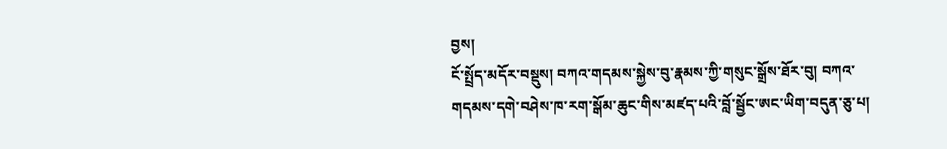བྱས།
ངོ་སྤྲོད་མདོར་བསྡུས། བཀའ་གདམས་སྐྱེས་བུ་རྣམས་ཀྱི་གསུང་སྒྲོས་ཐོར་བུ། བཀའ་གདམས་དགེ་བཤེས་ཁ་རག་སྒོམ་ཆུང་གིས་མཛད་པའི་བློ་སྦྱོང་ཨང་ཡིག་བདུན་ཅུ་པ།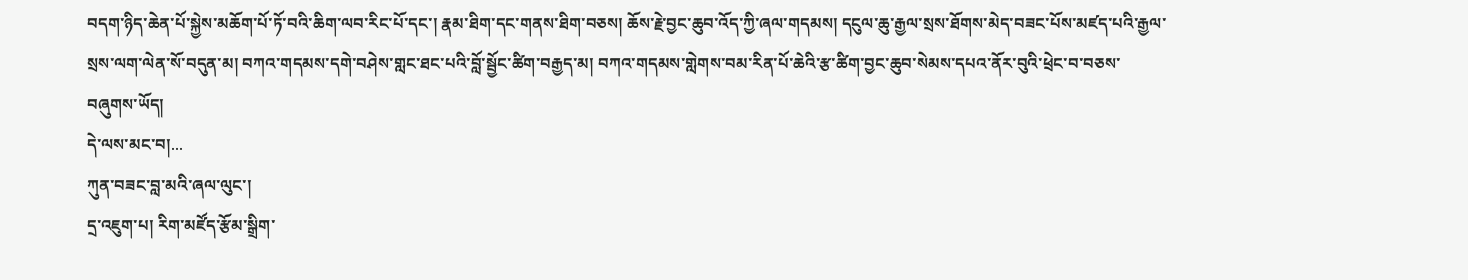བདག་ཉིད་ཆེན་པོ་སྐྱེས་མཆོག་པོ་ཏོ་བའི་ཆིག་ལབ་རིང་པོ་དང་། རྣམ་ཐིག་དང་གནས་ཐིག་བཅས། ཆོས་རྗེ་བྱང་ཆུབ་འོད་ཀྱི་ཞལ་གདམས། དངུལ་ཆུ་རྒྱལ་སྲས་ཐོགས་མེད་བཟང་པོས་མཛད་པའི་རྒྱལ་སྲས་ལག་ལེན་སོ་བདུན་མ། བཀའ་གདམས་དགེ་བཤེས་གླང་ཐང་པའི་བློ་སྦྱོང་ཚིག་བརྒྱད་མ། བཀའ་གདམས་གླེགས་བམ་རིན་པོ་ཆེའི་རྩ་ཚིག་བྱང་ཆུབ་སེམས་དཔའ་ནོར་བུའི་ཕྲེང་བ་བཅས་བཞུགས་ཡོད།
དེ་ལས་མང་བ།...
ཀུན་བཟང་བླ་མའི་ཞལ་ལུང་།
དྲ་འཇུག་པ། རིག་མཛོད་རྩོམ་སྒྲིག་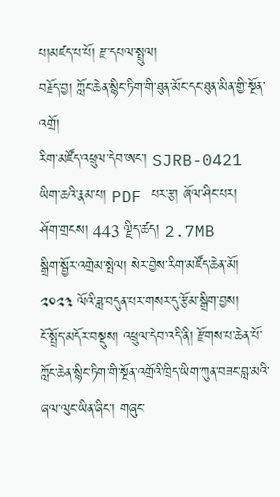པ།མཛད་པ་པོ། རྫ་དཔལ་སྤྲུལ།
བརྗོད་བྱ། ཀློང་ཆེན་སྙིང་ཏིག་གི་ཐུན་མོང་དང་ཐུན་མིན་གྱི་སྔོན་འགྲོ།
རིག་མཛོད་འཕྲུལ་དེབ་ཨང་། SJRB-0421
ཡིག་ཆའི་རྣམ་པ། PDF པར་རྩ། ཞོལ་ཤིང་པར།
ཤོག་གྲངས། 443 ལྗིད་ཚད། 2.7MB
སྒྲིག་སྦྱོར་འགྲེམ་སྤེལ། སེར་བྱེས་རིག་མཛོད་ཆེན་མོ།
༢༠༢༣ ལོའི་ཟླ་བདུན་པར་གསར་དུ་རྩོམ་སྒྲིག་བྱས།
ངོ་སྤྲོད་མདོར་བསྡུས། འཕྲུལ་དེབ་འདི་ནི། རྫོགས་པ་ཆེན་པོ་ཀློང་ཆེན་སྙིང་ཏིག་གི་སྔོན་འགྲོའི་ཁྲིད་ཡིག་ཀུན་བཟང་བླ་མའི་ཞལ་ལུང་ཡིན་ཞིང་། གཞུང་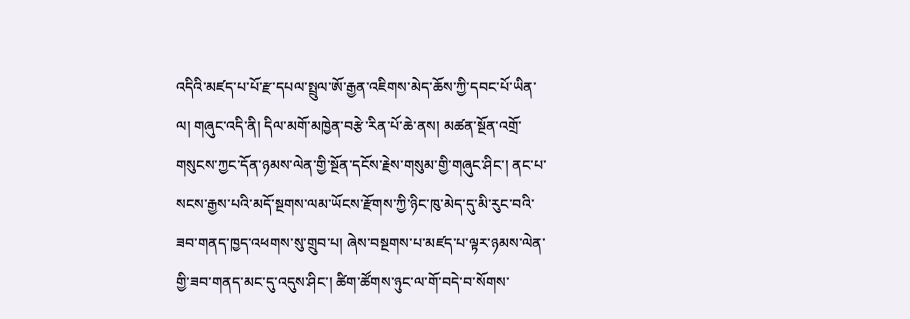འདིའི་མཛད་པ་པོ་རྫ་དཔལ་སྤྲུལ་ཨོ་རྒྱན་འཇིགས་མེད་ཆོས་ཀྱི་དབང་པོ་ཡིན་ལ། གཞུང་འདི་ནི། དིལ་མགོ་མཁྱེན་བརྩེ་རིན་པོ་ཆེ་ནས། མཚན་སྔོན་འགྲོ་གསུངས་ཀྱང་དོན་ཉམས་ལེན་གྱི་སྔོན་དངོས་རྗེས་གསུམ་གྱི་གཞུང་ཤིང་། ནང་པ་སངས་རྒྱས་པའི་མདོ་སྔགས་ལམ་ཡོངས་རྫོགས་ཀྱི་ཉིང་ཁུ་མེད་དུ་མི་རུང་བའི་ཟབ་གནད་ཁྱད་འཕགས་སུ་གྲུབ་པ། ཞེས་བསྔགས་པ་མཛད་པ་ལྟར་ཉམས་ལེན་གྱི་ཟབ་གནད་མང་དུ་འདུས་ཤིང་། ཚིག་ཚོགས་ཉུང་ལ་གོ་བདེ་བ་སོགས་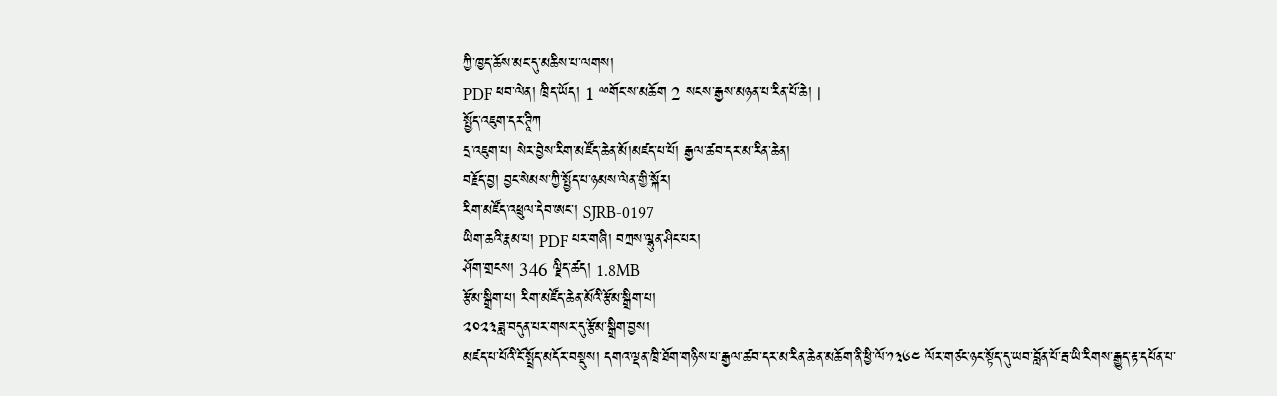ཀྱི་ཁྱད་ཆོས་མང་དུ་མཆིས་པ་ལགས།
PDF ཕབ་ལེན། ཁྲིད་ཡོད། 1 ྋགོང་ས་མཆོག 2 སངས་རྒྱས་མཉན་པ་རིན་པོ་ཆེ། |
སྤྱོད་འཇུག་དར་ཊཱིཀ
དྲ་འཇུག་པ། སེར་བྱེས་རིག་མཛོད་ཆེན་མོ།མཛད་པ་པོ། རྒྱལ་ཚབ་དར་མ་རིན་ཆེན།
བརྗོད་བྱ། བྱང་སེམས་ཀྱི་སྤྱོད་པ་ཉམས་ལེན་གྱི་སྐོར།
རིག་མཛོད་འཕྲུལ་དེབ་ཨང་། SJRB-0197
ཡིག་ཆའི་རྣམ་པ། PDF པར་གཞི། བཀྲས་ལྷུན་ཤིང་པར།
ཤོག་གྲངས། 346 ལྗིད་ཚད། 1.8MB
རྩོམ་སྒྲིག་པ། རིག་མཛོད་ཆེན་མོའི་རྩོམ་སྒྲིག་པ།
༢༠༢༣ཟླ་བདུན་པར་གསར་དུ་རྩོམ་སྒྲིག་བྱས།
མཛད་པ་པོའི་ངོ་སྤྲོད་མདོར་བསྡུས། དགའ་ལྡན་ཁྲི་ཐོག་གཉིས་པ་རྒྱལ་ཚབ་དར་མ་རིན་ཆེན་མཆོག་ནི་ཕྱི་ལོ་༡༣༦༤ ལོར་གཙང་ཉང་སྟོད་དུ་ཡབ་བློན་པོ་རྦ་ཡི་རིགས་རྒྱུད་རྟ་དཔོན་པ་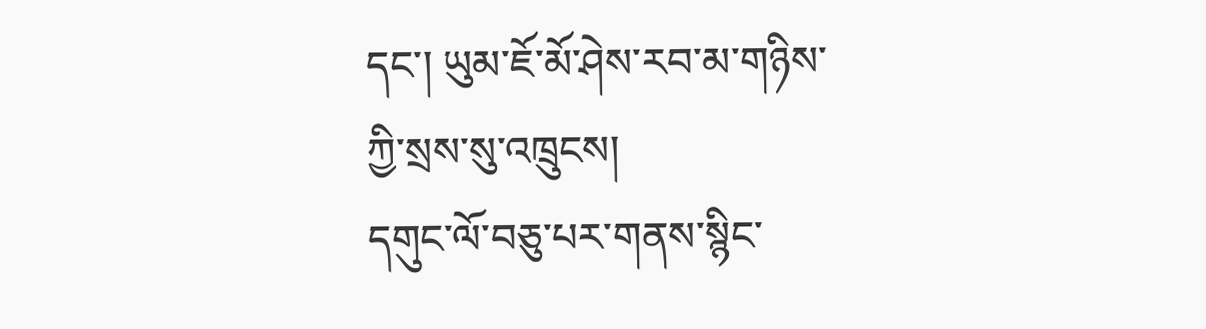དང་། ཡུམ་ཇོ་མོ་ཤེས་རབ་མ་གཉིས་ཀྱི་སྲས་སུ་འཁྲུངས།
དགུང་ལོ་བཅུ་པར་གནས་སྙིང་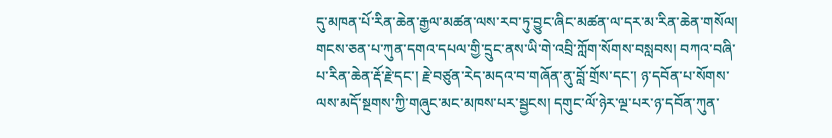དུ་མཁན་པོ་རིན་ཆེན་རྒྱལ་མཚན་ལས་རབ་ཏུ་བྱུང་ཞིང་མཚན་ལ་དར་མ་རིན་ཆེན་གསོལ། གངས་ཅན་པ་ཀུན་དགའ་དཔལ་གྱི་དྲུང་ནས་ཡི་གེ་འབྲི་ཀློག་སོགས་བསླབས། བཀའ་བཞི་པ་རིན་ཆེན་རྡོ་རྗེ་དང་། རྗེ་བཙུན་རེད་མདའ་བ་གཞོན་ནུ་བློ་གྲོས་དང་། ཉ་དབོན་པ་སོགས་ལས་མདོ་སྔགས་ཀྱི་གཞུང་མང་མཁས་པར་སྦྱངས། དགུང་ལོ་ཉེར་ལྔ་པར་ཉ་དབོན་ཀུན་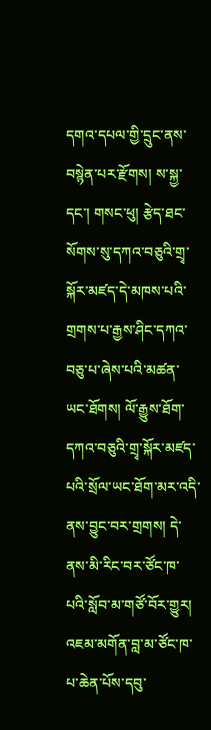དགའ་དཔལ་གྱི་དྲུང་ནས་བསྙེན་པར་རྫོགས། ས་སྐྱ་དང་། གསང་ཕུ། རྩེད་ཐང་སོགས་སུ་དཀའ་བཅུའི་གྲྭ་སྐོར་མཛད་དེ་མཁས་པའི་གྲགས་པ་རྒྱས་ཤིང་དཀའ་བཅུ་པ་ཞེས་པའི་མཚན་ཡང་ཐོགས། ལོ་རྒྱུས་ཐོག་དཀའ་བཅུའི་གྲྭ་སྐོར་མཛད་པའི་སྲོལ་ཡང་ཐོག་མར་འདི་ནས་བྱུང་བར་གྲགས། དེ་ནས་མི་རིང་བར་ཙོང་ཁ་པའི་སློབ་མ་གཙོ་བོར་གྱུར།
འཇམ་མགོན་བླ་མ་ཙོང་ཁ་པ་ཆེན་པོས་དབུ་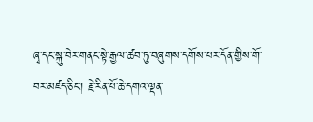ཞྭ་དང་སྐུ་བེར་གནང་སྟེ་རྒྱལ་ཚབ་ཏུ་བཞུགས་དགོས་པར་དོན་གྱིས་གོ་བར་མཛད་ཅིང་། རྗེ་རིན་པོ་ཆེ་དགའ་ལྡན་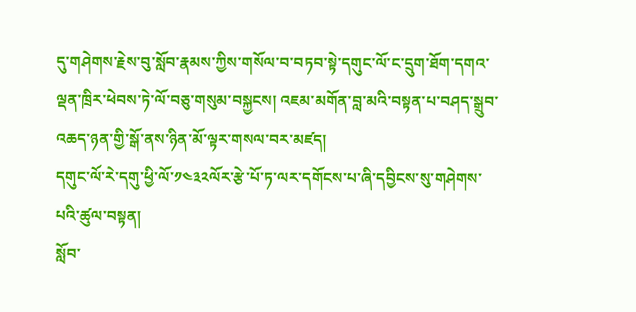དུ་གཤེགས་རྗེས་བུ་སློབ་རྣམས་ཀྱིས་གསོལ་བ་བཏབ་སྟེ་དགུང་ལོ་ང་དྲུག་ཐོག་དགའ་ལྡན་ཁྲིར་ཕེབས་ཏེ་ལོ་བཅུ་གསུམ་བསྐྱངས། འཇམ་མགོན་བླ་མའི་བསྟན་པ་བཤད་སྒྲུབ་འཆད་ཉན་གྱི་སྒོ་ནས་ཉིན་མོ་ལྟར་གསལ་བར་མཛད།
དགུང་ལོ་རེ་དགུ་ཕྱི་ལོ་༡༤༣༢ལོར་རྩེ་པོ་ཏ་ལར་དགོངས་པ་ཞི་དབྱིངས་སུ་གཤེགས་པའི་ཚུལ་བསྟན།
སློབ་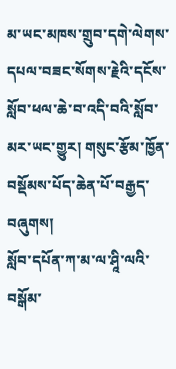མ་ཡང་མཁས་གྲུབ་དགེ་ལེགས་དཔལ་བཟང་སོགས་རྗེའི་དངོས་སློབ་ཕལ་ཆེ་བ་འདི་བའི་སློབ་མར་ཡང་གྱུར། གསུང་རྩོམ་ཁྱོན་བསྡོམས་པོད་ཆེན་པོ་བརྒྱད་བཞུགས།
སློབ་དཔོན་ཀ་མ་ལ་ཤཱི་ལའི་བསྒོམ་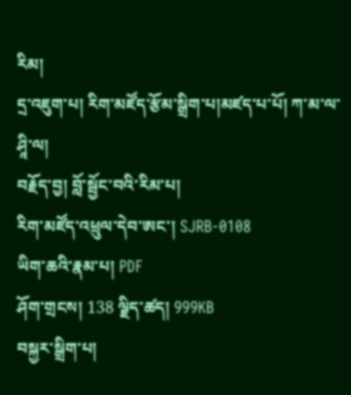རིམ།
དྲ་འཇུག་པ། རིག་མཛོད་རྩོམ་སྒྲིག་པ།མཛད་པ་པོ། ཀ་མ་ལ་ཤཱི་ལ།
བརྗོད་བྱ། བློ་སྦྱོང་བའི་རིམ་པ།
རིག་མཛོད་འཕྲུལ་དེབ་ཨང་། SJRB-0108
ཡིག་ཆའི་རྣམ་པ། PDF
ཤོག་གྲངས། 138 ལྗིད་ཚད། 999KB
བསྐྱར་སྒྲིག་པ།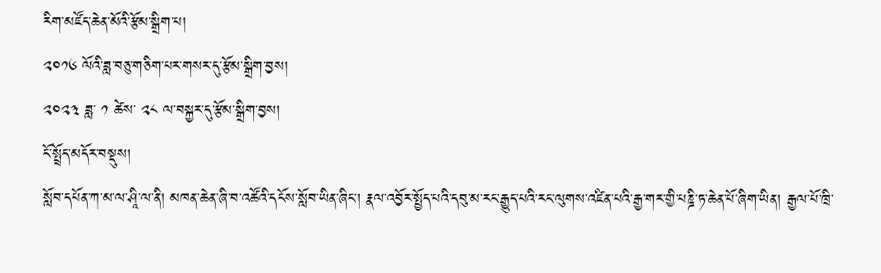རིག་མཛོད་ཆེན་མོའི་རྩོམ་སྒྲིག་པ།
༢༠༡༦ ལོའི་ཟླ་བཅུ་གཅིག་པར་གསར་དུ་རྩོམ་སྒྲིག་བྱས།
༢༠༢༣ ཟླ་ ༡ ཚེས་ ༢༨ ལ་བསྐྱར་དུ་རྩོམ་སྒྲིག་བྱས།
ངོ་སྤྲོད་མདོར་བསྡུས།
སློབ་དཔོན་ཀ་མ་ལ་ཤཱི་ལ་ནི། མཁན་ཆེན་ཞི་བ་འཚོའི་དངོས་སློབ་ཡིན་ཞིང་། རྣལ་འབྱོར་སྤྱོད་པའི་དབུ་མ་རང་རྒྱུད་པའི་རང་ལུགས་འཛིན་པའི་རྒྱ་གར་གྱི་པཎྜི་ཏ་ཆེན་པོ་ཞིག་ཡིན། རྒྱལ་པོ་ཁྲི་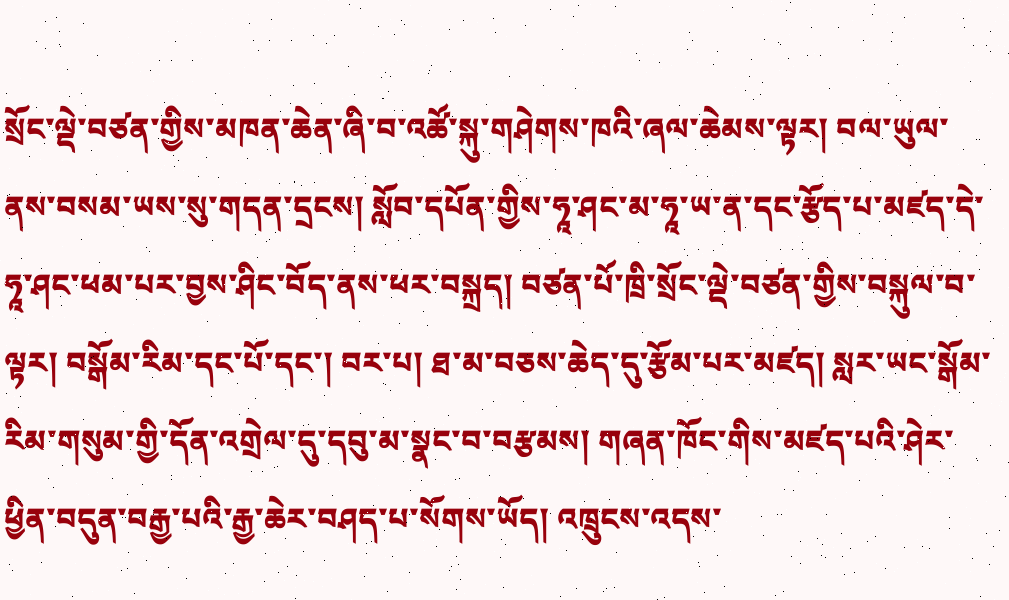སྲོང་ལྡེ་བཙན་གྱིས་མཁན་ཆེན་ཞི་བ་འཚོ་སྐུ་གཤེགས་ཁའི་ཞལ་ཆེམས་ལྟར། བལ་ཡུལ་ནས་བསམ་ཡས་སུ་གདན་དྲངས། སློབ་དཔོན་གྱིས་ཧཱ་ཤང་མ་ཧཱ་ཡ་ན་དང་རྩོད་པ་མཛད་དེ་ཧཱ་ཤང་ཕམ་པར་བྱས་ཤིང་བོད་ནས་ཕར་བསྐྲད། བཙན་པོ་ཁྲི་སྲོང་ལྡེ་བཙན་གྱིས་བསྐུལ་བ་ལྟར། བསྒོམ་རིམ་དང་པོ་དང་། བར་པ། ཐ་མ་བཅས་ཆེད་དུ་རྩོམ་པར་མཛད། སླར་ཡང་སྒོམ་རིམ་གསུམ་གྱི་དོན་འགྲེལ་དུ་དབུ་མ་སྣང་བ་བརྩམས། གཞན་ཁོང་གིས་མཛད་པའི་ཤེར་ཕྱིན་བདུན་བརྒྱ་པའི་རྒྱ་ཆེར་བཤད་པ་སོགས་ཡོད། འཁྲུངས་འདས་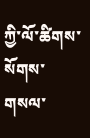ཀྱི་ལོ་ཚིགས་སོགས་གསལ་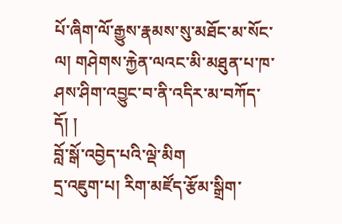པོ་ཞིག་ལོ་རྒྱུས་རྣམས་སུ་མཐོང་མ་སོང་ལ། གཤེགས་རྐྱེན་ལའང་མི་མཐུན་པ་ཁ་ཤས་ཤིག་འབྱུང་བ་ནི་འདིར་མ་བཀོད་དོ། །
བློ་སྒོ་འབྱེད་པའི་ལྡེ་མིག
དྲ་འཇུག་པ། རིག་མཛོད་རྩོམ་སྒྲིག་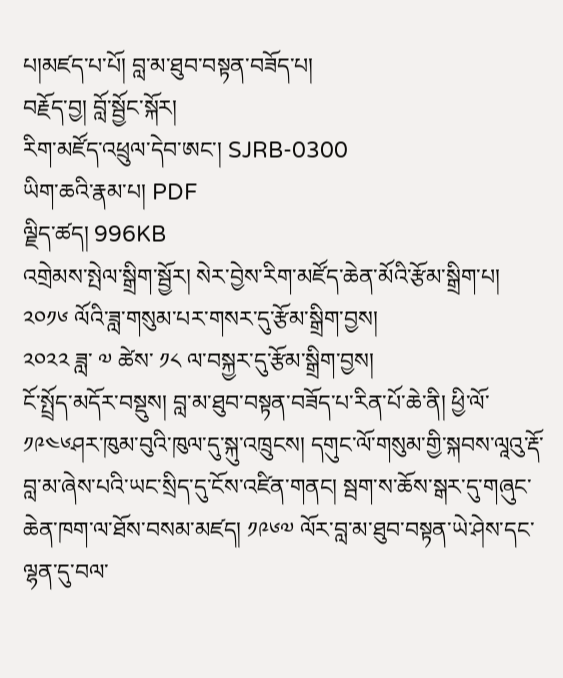པ།མཛད་པ་པོ། བླ་མ་ཐུབ་བསྟན་བཟོད་པ།
བརྗོད་བྱ། བློ་སྦྱོང་སྐོར།
རིག་མཛོད་འཕྲུལ་དེབ་ཨང་། SJRB-0300
ཡིག་ཆའི་རྣམ་པ། PDF
ལྗིད་ཚད། 996KB
འགྲེམས་སྤེལ་སྒྲིག་སྦྱོར། སེར་བྱེས་རིག་མཛོད་ཆེན་མོའི་རྩོམ་སྒྲིག་པ།
༢༠༡༦ ལོའི་ཟླ་གསུམ་པར་གསར་དུ་རྩོམ་སྒྲིག་བྱས།
༢༠༢༢ ཟླ་ ༧ ཚེས་ ༡༨ ལ་བསྐྱར་དུ་རྩོམ་སྒྲིག་བྱས།
ངོ་སྤྲོད་མདོར་བསྡུས། བླ་མ་ཐུབ་བསྟན་བཟོད་པ་རིན་པོ་ཆེ་ནི། ཕྱི་ལོ་༡༩༤༦ཤར་ཁུམ་བུའི་ཁུལ་དུ་སྐུ་འཁྲུངས། དགུང་ལོ་གསུམ་གྱི་སྐབས་ལཱའུ་རྡོ་བླ་མ་ཞེས་པའི་ཡང་སྲིད་དུ་ངོས་འཛིན་གནང། སྦག་ས་ཆོས་སྒར་དུ་གཞུང་ཆེན་ཁག་ལ་ཐོས་བསམ་མཛད། ༡༩༦༧ ལོར་བླ་མ་ཐུབ་བསྟན་ཡེ་ཤེས་དང་ལྷན་དུ་བལ་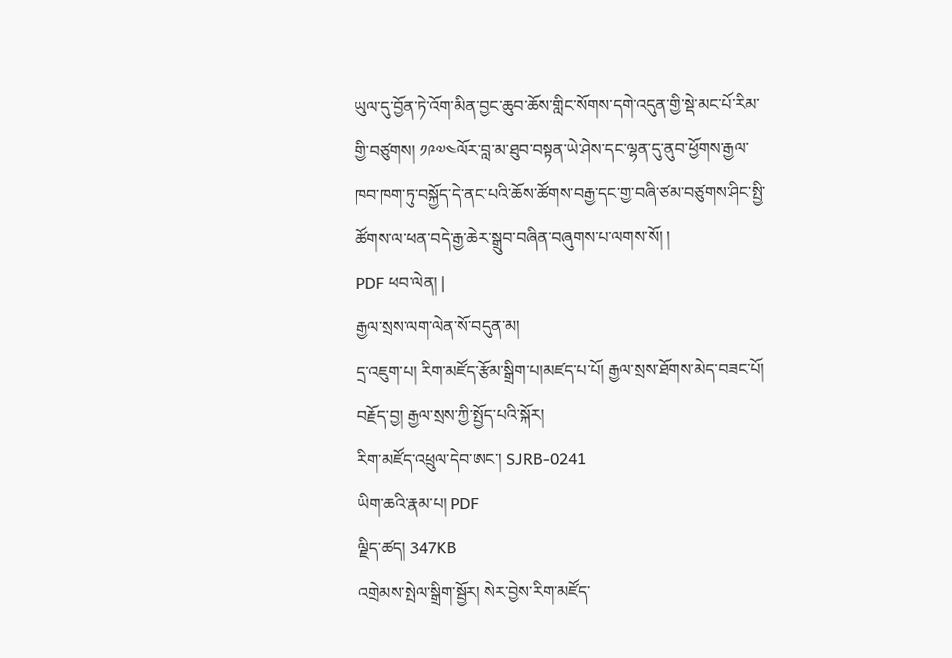ཡུལ་དུ་བྱོན་ཏེ་འོག་མིན་བྱང་ཆུབ་ཆོས་གླིང་སོགས་དགེ་འདུན་གྱི་སྡེ་མང་པོ་རིམ་གྱི་བཙུགས། ༡༩༧༤ལོར་བླ་མ་ཐུབ་བསྟན་ཡེ་ཤེས་དང་ལྷན་དུ་ནུབ་ཕྱོགས་རྒྱལ་ཁབ་ཁག་ཏུ་བསྐྱོད་དེ་ནང་པའི་ཆོས་ཚོགས་བརྒྱ་དང་གྱ་བཞི་ཙམ་བཙུགས་ཤིང་སྤྱི་ཚོགས་ལ་ཕན་བདེ་རྒྱ་ཆེར་སྒྲུབ་བཞིན་བཞུགས་པ་ལགས་སོ། །
PDF ཕབ་ལེན། |
རྒྱལ་སྲས་ལག་ལེན་སོ་བདུན་མ།
དྲ་འཇུག་པ། རིག་མཛོད་རྩོམ་སྒྲིག་པ།མཛད་པ་པོ། རྒྱལ་སྲས་ཐོགས་མེད་བཟང་པོ།
བརྗོད་བྱ། རྒྱལ་སྲས་ཀྱི་སྤྱོད་པའི་སྐོར།
རིག་མཛོད་འཕྲུལ་དེབ་ཨང་། SJRB-0241
ཡིག་ཆའི་རྣམ་པ། PDF
ལྗིད་ཚད། 347KB
འགྲེམས་སྤེལ་སྒྲིག་སྦྱོར། སེར་བྱེས་རིག་མཛོད་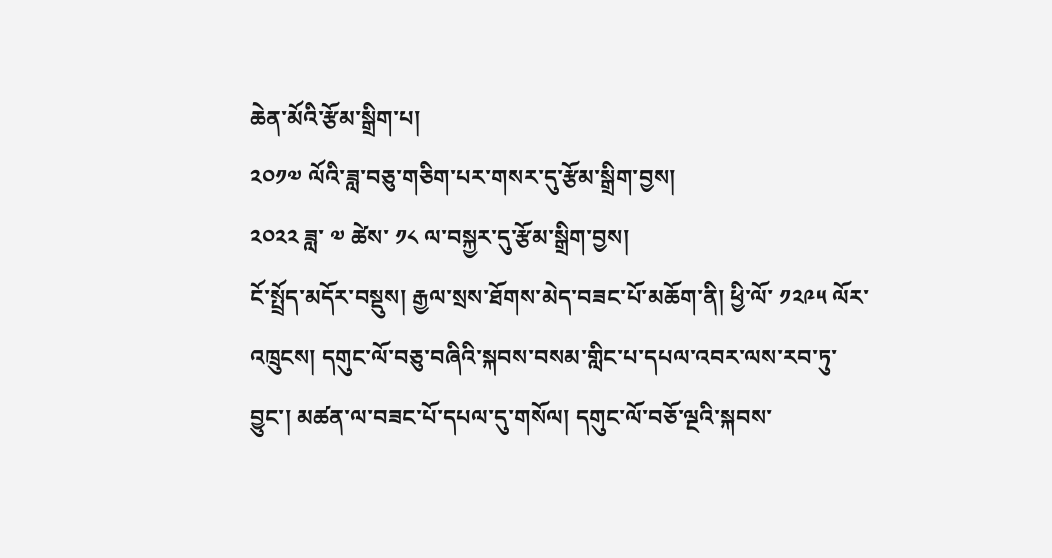ཆེན་མོའི་རྩོམ་སྒྲིག་པ།
༢༠༡༧ ལོའི་ཟླ་བཅུ་གཅིག་པར་གསར་དུ་རྩོམ་སྒྲིག་བྱས།
༢༠༢༢ ཟླ་ ༧ ཚེས་ ༡༨ ལ་བསྐྱར་དུ་རྩོམ་སྒྲིག་བྱས།
ངོ་སྤྲོད་མདོར་བསྡུས། རྒྱལ་སྲས་ཐོགས་མེད་བཟང་པོ་མཆོག་ནི། ཕྱི་ལོ་ ༡༢༩༥ ལོར་འཁྲུངས། དགུང་ལོ་བཅུ་བཞིའི་སྐབས་བསམ་གླིང་པ་དཔལ་འབར་ལས་རབ་ཏུ་བྱུང་། མཚན་ལ་བཟང་པོ་དཔལ་དུ་གསོལ། དགུང་ལོ་བཅོ་ལྔའི་སྐབས་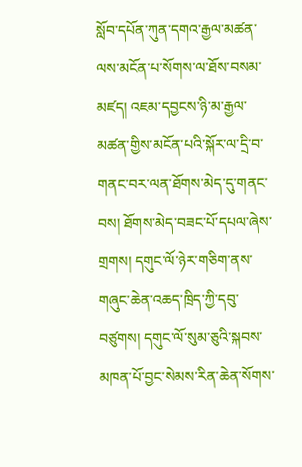སློབ་དཔོན་ཀུན་དགའ་རྒྱལ་མཚན་ལས་མངོན་པ་སོགས་ལ་ཐོས་བསམ་མཛད། འཇམ་དབྱངས་ཉི་མ་རྒྱལ་མཚན་གྱིས་མངོན་པའི་སྐོར་ལ་དྲི་བ་གནང་བར་ལན་ཐོགས་མེད་དུ་གནང་བས། ཐོགས་མེད་བཟང་པོ་དཔལ་ཞེས་གྲགས། དགུང་ལོ་ཉེར་གཅིག་ནས་གཞུང་ཆེན་འཆད་ཁྲིད་ཀྱི་དབུ་བཙུགས། དགུང་ལོ་སུམ་ཅུའི་སྐབས་མཁན་པོ་བྱང་སེམས་རིན་ཆེན་སོགས་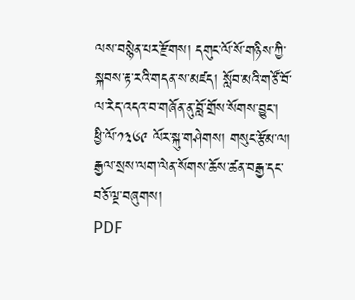ལས་བསྙེན་པར་རྫོགས། དགུང་ལོ་སོ་གཉིས་ཀྱི་སྐབས་རྟ་རའི་གདན་ས་མཛད། སློབ་མའི་གཙོ་བོ་ལ་རེད་འདའ་བ་གཞོན་ནུ་བློ་གྲོས་སོགས་བྱུང་། ཕྱི་ལོ་༡༣༦༩ ལོར་སྐུ་གཤེགས། གསུང་རྩོམ་ལ། རྒྱལ་སྲས་ལག་ལེན་སོགས་ཆོས་ཚན་བརྒྱ་དང་བཅོ་ལྔ་བཞུགས།
PDF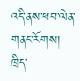འདི་ནས་ཕབ་ལེན་གནང་རོགས། ཁྲིད་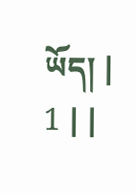ཡོད། | 1 | |